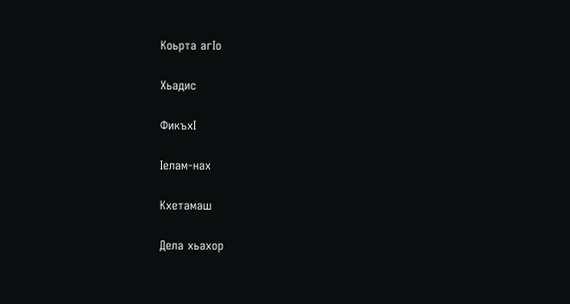Коьрта агIо

Хьадис

ФикъхI

Iелам-нах

Кхетамаш

Дела хьахор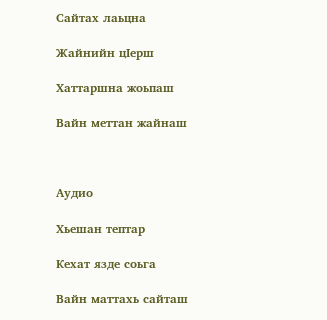Сайтах лаьцна

Жайнийн цIерш

Хаттаршна жоьпаш

Вайн меттан жайнаш



Аудио

Хьешан тептар

Кехат язде соьга

Вайн маттахь сайташ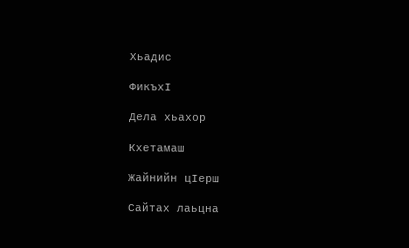Хьадис

ФикъхI

Дела хьахор

Кхетамаш

Жайнийн цIерш

Сайтах лаьцна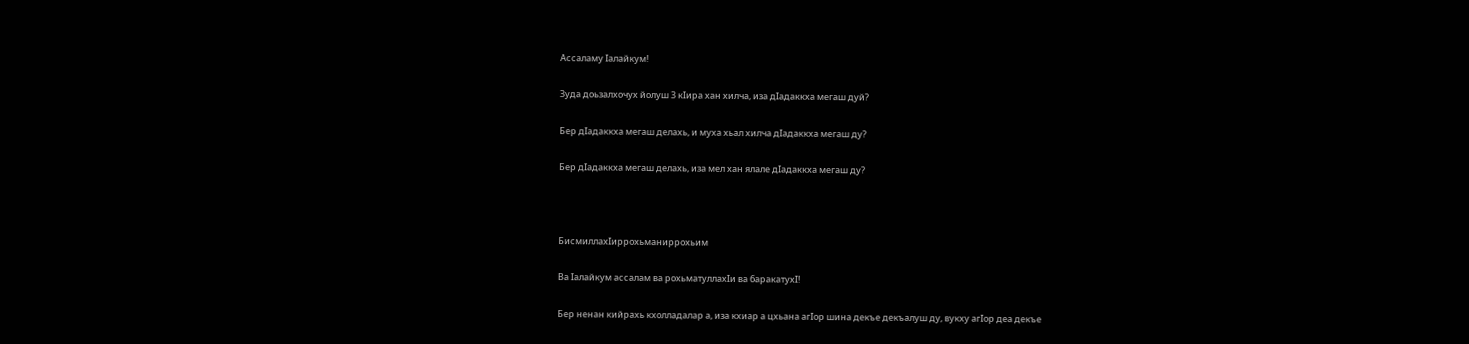Ассаламу Iалайкум!

Зуда доьзалхочух йолуш 3 кIира хан хилча, иза дIадаккха мегаш дуй?

Бер дIадаккха мегаш делахь, и муха хьал хилча дIадаккха мегаш ду?

Бер дIадаккха мегаш делахь, иза мел хан ялале дIадаккха мегаш ду?



БисмиллахIиррохьманиррохьим

Ва Iалайкум ассалам ва рохьматуллахIи ва баракатухI!

Бер ненан кийрахь кхолладалар а, иза кхиар а цхьана агIор шина декъе декъалуш ду, вукху агIор деа декъе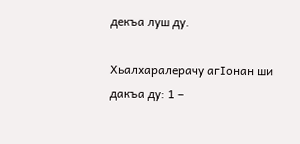декъа луш ду.

Хьалхаралерачу агIонан ши дакъа ду: 1 –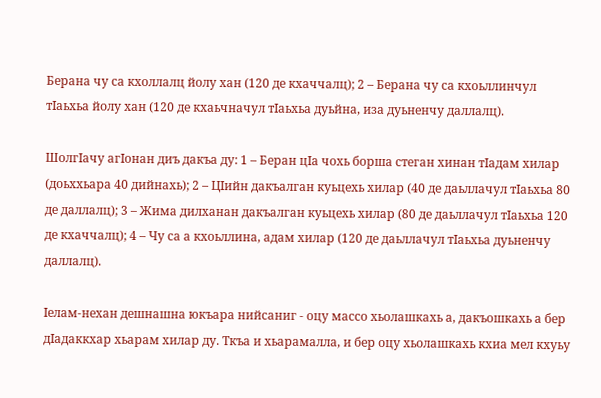Берана чу са кхоллалц йолу хан (120 де кхаччалц); 2 – Берана чу са кхоьллинчул тIаьхьа йолу хан (120 де кхаьчначул тIаьхьа дуьйна, иза дуьненчу даллалц).

ШолгIачу агIонан диъ дакъа ду: 1 – Беран цIа чохь борша стеган хинан тIадам хилар (доьххьара 40 дийнахь); 2 – ЦIийн дакъалган куьцехь хилар (40 де даьллачул тIаьхьа 80 де даллалц); 3 – Жима дилханан дакъалган куьцехь хилар (80 де даьллачул тIаьхьа 120 де кхаччалц); 4 – Чу са а кхоьллина, адам хилар (120 де даьллачул тIаьхьа дуьненчу даллалц).

Iелам-нехан дешнашна юкъара нийсаниг - оцу массо хьолашкахь а, дакъошкахь а бер дIадаккхар хьарам хилар ду. Ткъа и хьарамалла, и бер оцу хьолашкахь кхиа мел кхуьу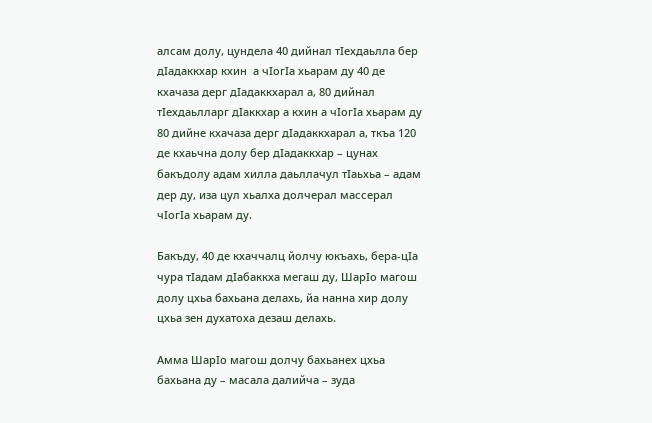алсам долу, цундела 40 дийнал тIехдаьлла бер дIадаккхар кхин  а чIогIа хьарам ду 40 де кхачаза дерг дIадаккхарал а, 80 дийнал тIехдаьлларг дIаккхар а кхин а чIогIа хьарам ду 80 дийне кхачаза дерг дIадаккхарал а, ткъа 120 де кхаьчна долу бер дIадаккхар – цунах бакъдолу адам хилла даьллачул тIаьхьа – адам дер ду, иза цул хьалха долчерал массерал чIогIа хьарам ду.

Бакъду, 40 де кхаччалц йолчу юкъахь, бера-цIа чура тIадам дIабаккха мегаш ду, ШарIо магош долу цхьа бахьана делахь, йа нанна хир долу цхьа зен духатоха дезаш делахь.

Амма ШарIо магош долчу бахьанех цхьа бахьана ду – масала далийча – зуда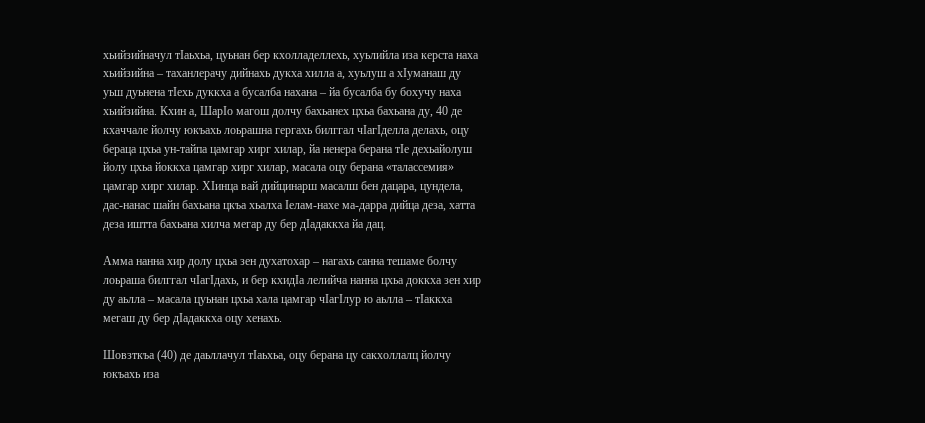хьийзийначул тIаьхьа, цуьнан бер кхолладеллехь, хуьлийла иза керста наха хьийзийна – таханлерачу дийнахь дукха хилла а, хуьлуш а хIуманаш ду уьш дуьнена тIехь дуккха а бусалба нахана – йа бусалба бу бохучу наха хьийзийна. Кхин а, ШарIо магош долчу бахьанех цхьа бахьана ду, 40 де кхаччале йолчу юкъахь лоьрашна гергахь билггал чIагIделла делахь, оцу бераца цхьа ун-тайпа цамгар хирг хилар, йа ненера берана тIе дехьайолуш йолу цхьа йоккха цамгар хирг хилар, масала оцу берана «талассемия» цамгар хирг хилар. ХIинца вай дийцинарш масалш бен дацара, цундела, дас-нанас шайн бахьана цкъа хьалха Iелам-нахе ма-дарра дийца деза, хатта деза иштта бахьана хилча мегар ду бер дIадаккха йа дац.

Амма нанна хир долу цхьа зен духатохар – нагахь санна тешаме болчу лоьраша билггал чIагIдахь, и бер кхидIа лелийча нанна цхьа доккха зен хир ду аьлла – масала цуьнан цхьа хала цамгар чIагIлур ю аьлла – тIаккха мегаш ду бер дIадаккха оцу хенахь.

Шовзткъа (40) де даьллачул тIаьхьа, оцу берана цу сакхоллалц йолчу юкъахь иза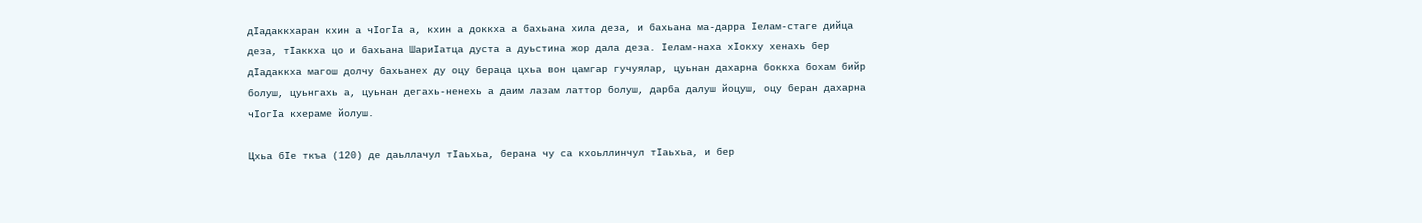дIадаккхаран кхин а чIогIа а, кхин а доккха а бахьана хила деза, и бахьана ма-дарра Iелам-стаге дийца деза, тIаккха цо и бахьана ШариIатца дуста а дуьстина жор дала деза. Iелам-наха хIокху хенахь бер дIадаккха магош долчу бахьанех ду оцу бераца цхьа вон цамгар гучуялар, цуьнан дахарна боккха бохам бийр болуш, цуьнгахь а, цуьнан дегахь-ненехь а даим лазам латтор болуш, дарба далуш йоцуш, оцу беран дахарна чIогIа кхераме йолуш.

Цхьа бIе ткъа (120) де даьллачул тIаьхьа, берана чу са кхоьллинчул тIаьхьа, и бер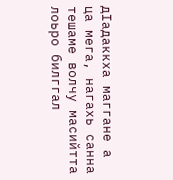дIадаккха маггане а ца мега, нагахь санна тешаме волчу масийтта лоьро билггал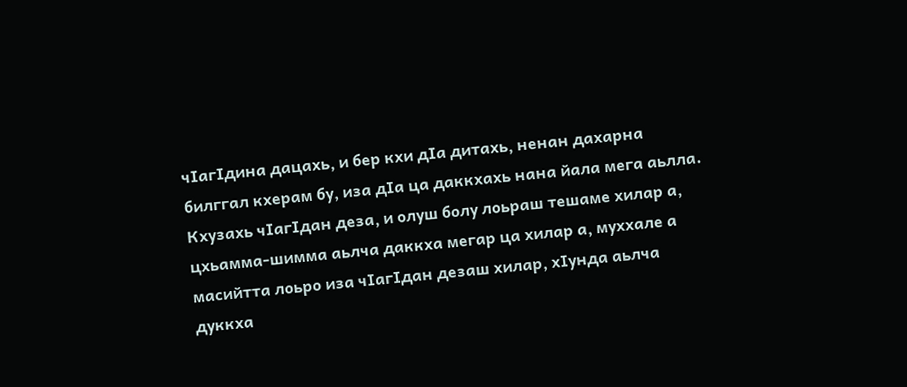чIагIдина дацахь, и бер кхи дIа дитахь, ненан дахарна билггал кхерам бу, иза дIа ца даккхахь нана йала мега аьлла. Кхузахь чIагIдан деза, и олуш болу лоьраш тешаме хилар а, цхьамма-шимма аьлча даккха мегар ца хилар а, муххале а масийтта лоьро иза чIагIдан дезаш хилар, хIунда аьлча дуккха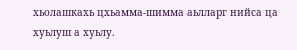хьолашкахь цхьамма-шимма аьлларг нийса ца хуьлуш а хуьлу.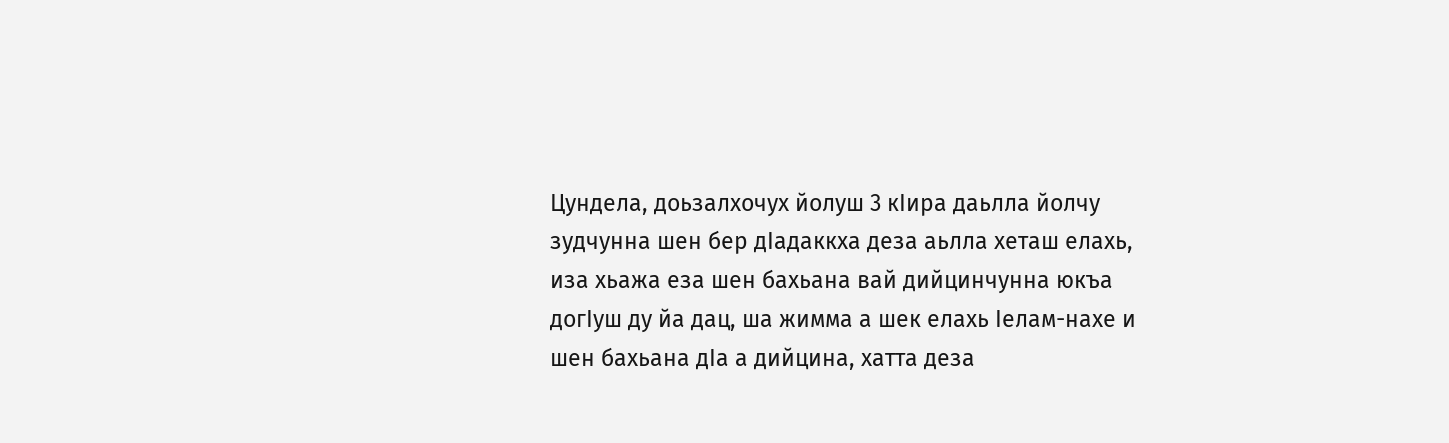Цундела, доьзалхочух йолуш 3 кIира даьлла йолчу зудчунна шен бер дIадаккха деза аьлла хеташ елахь, иза хьажа еза шен бахьана вай дийцинчунна юкъа догIуш ду йа дац, ша жимма а шек елахь Iелам-нахе и шен бахьана дIа а дийцина, хатта деза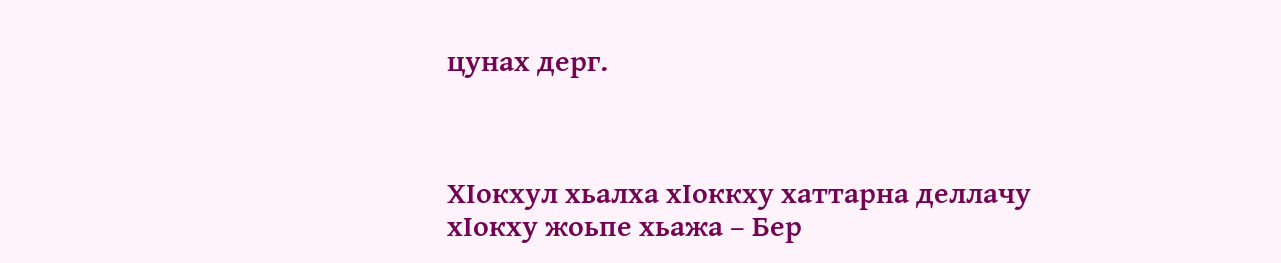цунах дерг.



ХIокхул хьалха хIоккху хаттарна деллачу хIокху жоьпе хьажа – Бер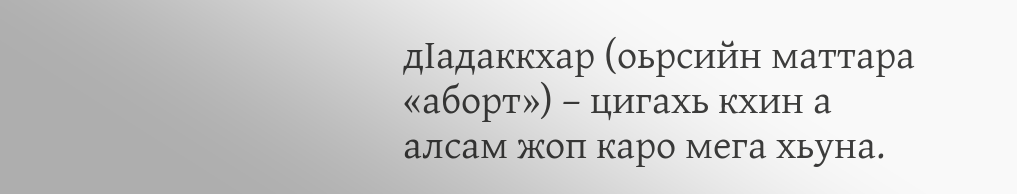дIадаккхар (оьрсийн маттара «аборт») – цигахь кхин а алсам жоп каро мега хьуна.